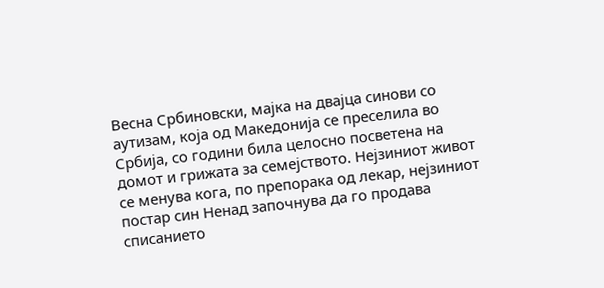Весна Србиновски, мајка на двајца синови со аутизам, која од Македонија се преселила во Србија, со години била целосно посветена на домот и грижата за семејството. Нејзиниот живот се менува кога, по препорака од лекар, нејзиниот постар син Ненад започнува да го продава списанието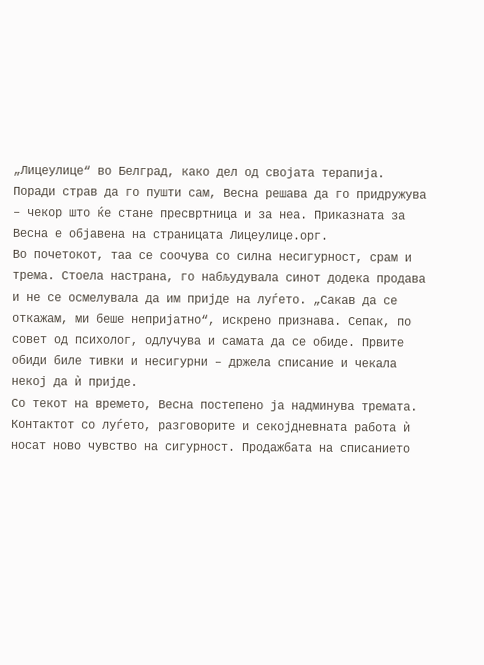„Лицеулице“ во Белград, како дел од својата терапија.
Поради страв да го пушти сам, Весна решава да го придружува – чекор што ќе стане пресвртница и за неа. Приказната за Весна е објавена на страницата Лицеулице.орг.
Во почетокот, таа се соочува со силна несигурност, срам и трема. Стоела настрана, го набљудувала синот додека продава и не се осмелувала да им пријде на луѓето. „Сакав да се откажам, ми беше непријатно“, искрено признава. Сепак, по совет од психолог, одлучува и самата да се обиде. Првите обиди биле тивки и несигурни – држела списание и чекала некој да ѝ пријде.
Со текот на времето, Весна постепено ја надминува тремата. Контактот со луѓето, разговорите и секојдневната работа ѝ носат ново чувство на сигурност. Продажбата на списанието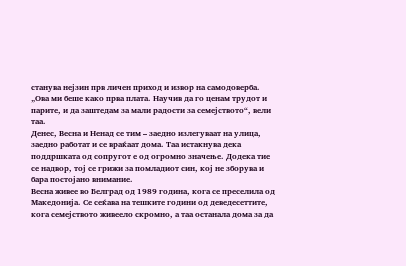станува нејзин прв личен приход и извор на самодоверба. „Ова ми беше како прва плата. Научив да го ценам трудот и парите, и да заштедам за мали радости за семејството“, вели таа.
Денес, Весна и Ненад се тим – заедно излегуваат на улица, заедно работат и се враќаат дома. Таа истакнува дека поддршката од сопругот е од огромно значење. Додека тие се надвор, тој се грижи за помладиот син, кој не зборува и бара постојано внимание.
Весна живее во Белград од 1989 година, кога се преселила од Македонија. Се сеќава на тешките години од деведесеттите, кога семејството живеело скромно, а таа останала дома за да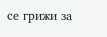се грижи за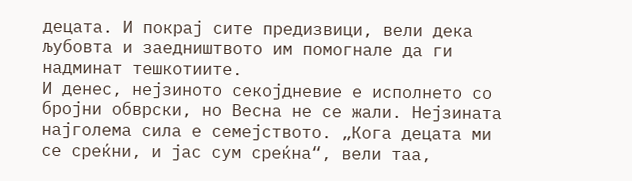децата. И покрај сите предизвици, вели дека љубовта и заедништвото им помогнале да ги надминат тешкотиите.
И денес, нејзиното секојдневие е исполнето со бројни обврски, но Весна не се жали. Нејзината најголема сила е семејството. „Кога децата ми се среќни, и јас сум среќна“, вели таа,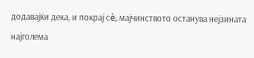додавајќи дека, и покрај сè, мајчинството останува нејзината најголема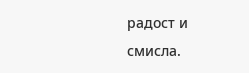радост и смисла.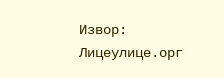Извор: Лицеулице.орг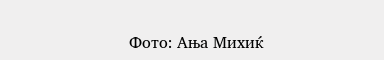Фото: Ања Михиќ